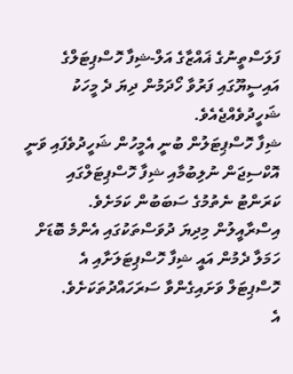ފަލަސްތީނުގެ ޣައްޒާގެ އަލް-ޝިފާ ހޮސްޕިޓަލްގެ އައިސީޔޫގައި ފަރުވާ ހޯދަމުން ދިޔަ ދެ މީހަކު ޝަހީދުވެއްޖެއެވެ.
ޝިފާ ހޮސްޕިޓަލުން ބުނީ އެމީހުން ޝަހީދުވެފައި ވަނީ އޮކްސިޖަން ނުލިބުމާއި ޝިފާ ހޮސްޕިޓަލްގައި ކަރަންޓު ނެތުމުގެ ސަބަބުން ކަމަށެވެ. އިސްރާއީލުން މިދިޔަ ދުވަސްތަކުގައި އެންމެ ބޮޑަށް ހަމަލާ ދެމުން އައީ ޝިފާ ހޮސްޕިޓަލަށާއި އެ ހޮސްޕިޓަލް ވަށައިގެންވާ ސަރަހައްދުތަކަށެވެ.
އެ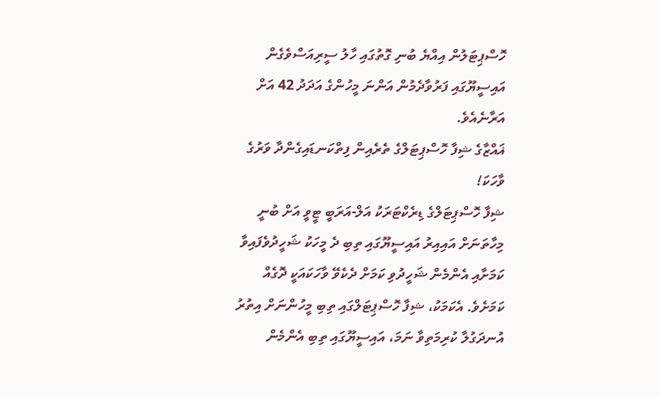ހޮސްޕިޓަލުން އިއްޔެ ބުނި ގޮތުގައި ހާލު ސީރިއަސްވެގެން އައިސީޔޫގައި ފަރުވާދެމުން އަންނަ މީހުންގެ އަދަދު 42 އަށް އަރާނެއެވެ.
ޣައްޒާގެ ޝިފާ ހޮސްޕިޓަލްގެ ތެރެއިން ފިތްކަނޑައިގެންދާ ވަރުގެ ވާހަކަ!
ޝިފާ ހޮސްޕިޓަލްގެ ޑިރެކްޓަރަކު އަލް-އަރަބީ ޓީވީ އަށް ބުނީ މިހާތަނަށް އައިއިރު އައިސީޔޫގައި ތިބި ދެ މީހަކު ޝަހީދުވެފައިވާ ކަމަށާއި އެންމެން ޝަހީދުވި ކަމަށް ދެކެވޭ ވާހަކައަކީ ދޮގެއް ކަމަށެވެ. އެކަމަކު، ޝިފާ ހޮސްޕިޓަލްގައި ތިބި މީހުންނަށް އިތުރު އުނދަގުލާ ކުރިމަތިވާ ނަމަ، އައިސީޔޫގައި ތިބި އެންމެން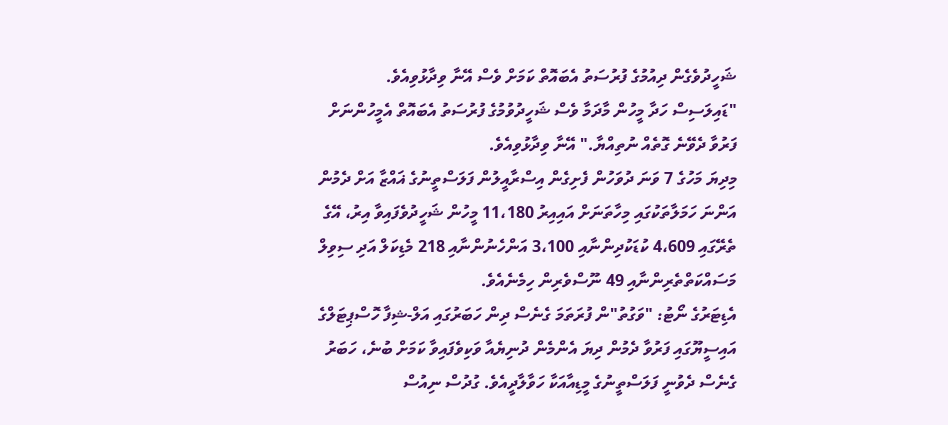ޝަހީދުވެގެން ދިއުމުގެ ފުރުސަތު އެބައޮތް ކަމަށް ވެސް އޭނާ ވިދާޅުވިއެވެ.
"ޑައިލަސިސް ހަދާ މީހުން މާދަމާ ވެސް ޝަހީދުވުމުގެ ފުރުސަތު އެބައޮތް އެމީހުންނަށް ފަރުވާ ދެވޭނެ ގޮތެއް ނުތިއްޔާ." އޭނާ ވިދާޅުވިއެވެ.
މިދިޔަ މަހުގެ 7 ވަނަ ދުވަހުން ފެށިގެން އިސްރާއީލުން ފަލަސްތީނުގެ ޣައްޒާ އަށް ދެމުން އަންނަ ހަމަލާތަކުގައި މިހާތަނަށް އައިއިރު 11،180 މީހުން ޝަހީދުވެފައިވާ އިރު، އޭގެ ތެރޭގައި 4،609 ކުޑަކުދިންނާއި 3،100 އަންހެނުންނާއި 218 މެޑިކަލް އަދި ސިވިލް މަސައްކަތްތެރިންނާއި 49 ނޫސްވެރިން ހިމެނެއެވެ.
އެޑިޓަރުގެ ނޯޓު: "ވަގުތު"ން ފުރަތަމަ ގެނެސް ދިން ހަބަރުގައި އަލް-ޝިފާ ހޮސްޕިޓަލްގެ އައިސީޔޫގައި ފަރުވާ ދެމުން ދިޔަ އެންމެން ދުނިޔެއާ ވަކިވެފައިވާ ކަމަށް ބުނެ، ހަބަރު ގެނެސް ދެވުނީ ފަލަސްތީނުގެ މީޑިއާއަކާ ހަވާލާދީއެވެ. ގުދުސް ނިއުސް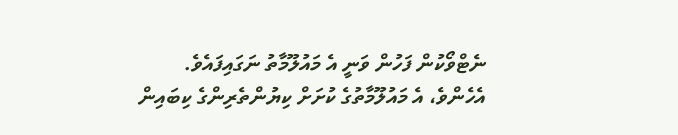ނެޓްވޯކުން ފަހުން ވަނީ އެ މައުލޫމާތު ނަގައިފައެވެ. އެހެންވެ، އެ މައުލޫމާތުގެ ކުށަށް ކިޔުންތެރިންގެ ކިބައިން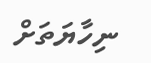ނިހާޔަތަށް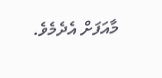މާއަފަށް އެދެމެވެ.